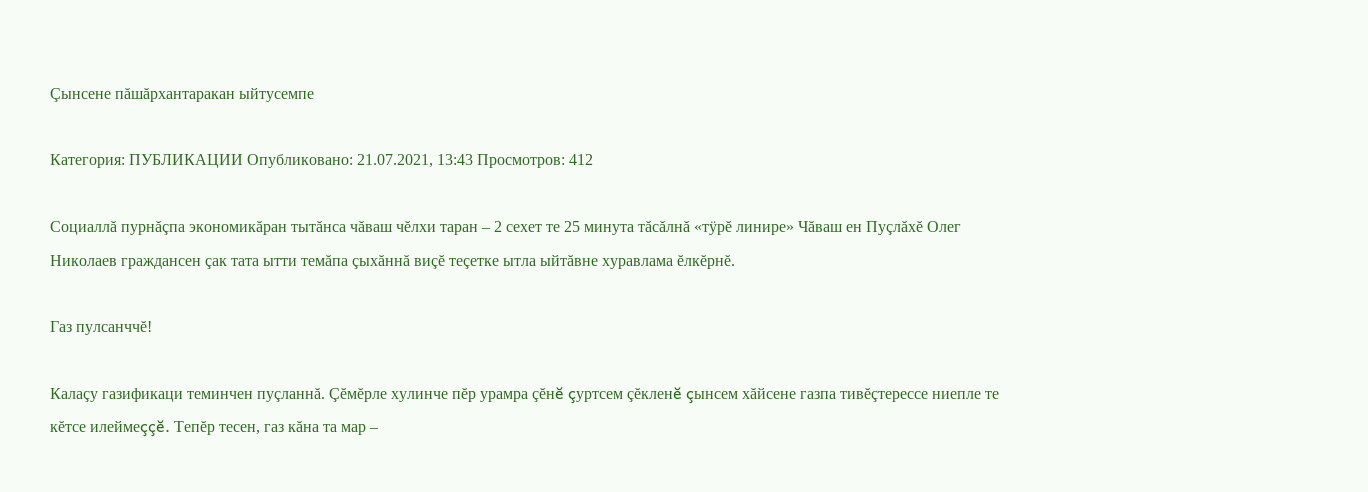Çынсене пăшăрхантаракан ыйтусемпе

Категория: ПУБЛИКАЦИИ Опубликовано: 21.07.2021, 13:43 Просмотров: 412

Социаллă пурнăçпа экономикăран тытăнса чăваш чĕлхи таран – 2 сехет те 25 минута тăсăлнă «тÿрĕ линире» Чăваш ен Пуçлăхĕ Олег Николаев граждансен çак тата ытти темăпа çыхăннă виçĕ теçетке ытла ыйтăвне хуравлама ĕлкĕрнĕ.

Газ пулсанччĕ!

Калаçу газификаци теминчен пуçланнă. Çĕмĕрле хулинче пĕр урамра çĕнĕ çуртсем çĕкленĕ çынсем хăйсене газпа тивĕçтерессе ниепле те кĕтсе илеймеççĕ. Тепĕр тесен, газ кăна та мар –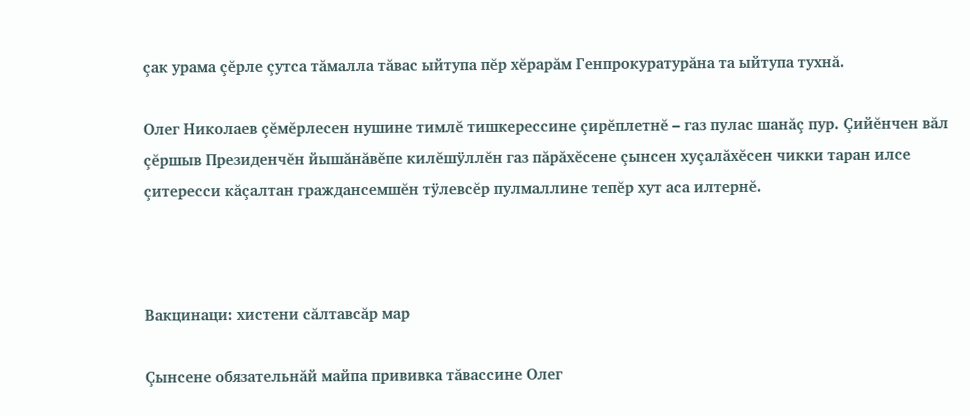çак урама çĕрле çутса тăмалла тăвас ыйтупа пĕр хĕрарăм Генпрокуратурăна та ыйтупа тухнă.

Олег Николаев çĕмĕрлесен нушине тимлĕ тишкерессине çирĕплетнĕ – газ пулас шанăç пур. Çийĕнчен вăл çĕршыв Президенчĕн йышăнăвĕпе килĕшÿллĕн газ пăрăхĕсене çынсен хуçалăхĕсен чикки таран илсе çитересси кăçалтан граждансемшĕн тÿлевсĕр пулмаллине тепĕр хут аса илтернĕ.



Вакцинаци: хистени сăлтавсăр мар

Çынсене обязательнăй майпа прививка тăвассине Олег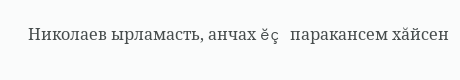Николаев ырламасть, анчах ĕç паракансем хăйсен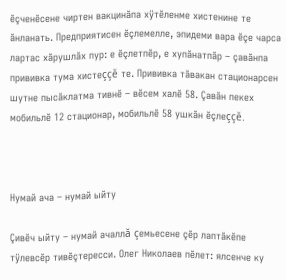ĕçченĕсене чиртен вакцинăпа хÿтĕленме хистенине те ăнланать. Предприятисен ĕçлемелле, эпидеми вара ĕçе чарса лартас хăрушлăх пур: е ĕçлетпĕр, е хупăнатпăр – çавăнпа прививка тума хистеççĕ те. Прививка тăвакан стационарсен шутне пысăклатма тивнĕ – вĕсем халĕ 58. Çавăн пекех мобильлĕ 12 стационар, мобильлĕ 58 ушкăн ĕçлеççĕ.



Нумай ача – нумай ыйту

Çивĕч ыйту – нумай ачаллă çемьесене çĕр лаптăкĕпе тÿлевсĕр тивĕçтересси. Олег Николаев пĕлет: ялсенче ку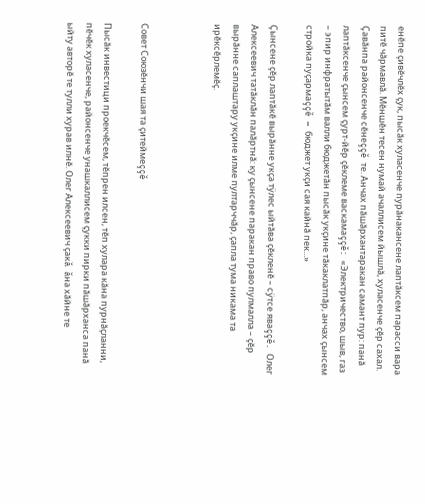енĕпе çивĕчлĕх çук, пысăк хуласенче пурăнакансене лаптăксем парасси вара питĕ чăрмавлă. Мĕншĕн тесен нумай ачаллисем йышлă, хуласенче çĕр сахал. Çавăнпа районсенче сĕнеççĕ те. Анчах пăшăрхантаракан самант пур: панă лаптăксенче çынсем çурт-йĕр çĕклеме васкамаççĕ: «Электричество, шыв, газ – эпир инфратытăм валли бюджетăн пысăк укçине тăкаклатпăр, анчах çынсем стройка пуçармаççĕ – бюджет укçи сая кайнă пек...»

Çынсене çĕр лаптăкĕ вырăнне укçа тÿлес ыйтăва çĕкленĕ – сÿтсе яваççĕ. Олег Алексеевич татăклăн палăртнă: ку çынсене паракан право пулмалла – çĕр вырăнне саплаштару укçине илме пултарччăр, çапла тума никама та ирĕксĕрлемĕç.



Совет Союзĕнчи шая та çитеймеççĕ

Пысăк инвестици проекчĕсем, тĕпрен илсен, тĕп хулара кăна пурнăçланни, пĕчĕк хуласенче, районсенче унашкаллисем çукки пирки пăшăрханса панă ыйту авторĕ те тулли хурав илнĕ. Олег Алексеевич çакă ăна хăйне те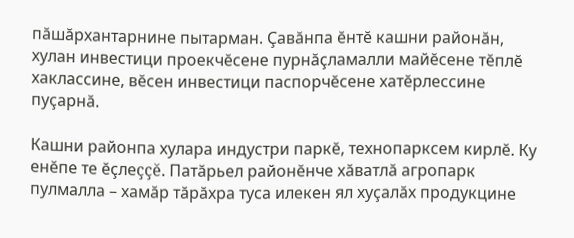пăшăрхантарнине пытарман. Çавăнпа ĕнтĕ кашни районăн, хулан инвестици проекчĕсене пурнăçламалли майĕсене тĕплĕ хаклассине, вĕсен инвестици паспорчĕсене хатĕрлессине пуçарнă.

Кашни районпа хулара индустри паркĕ, технопарксем кирлĕ. Ку енĕпе те ĕçлеççĕ. Патăрьел районĕнче хăватлă агропарк пулмалла – хамăр тăрăхра туса илекен ял хуçалăх продукцине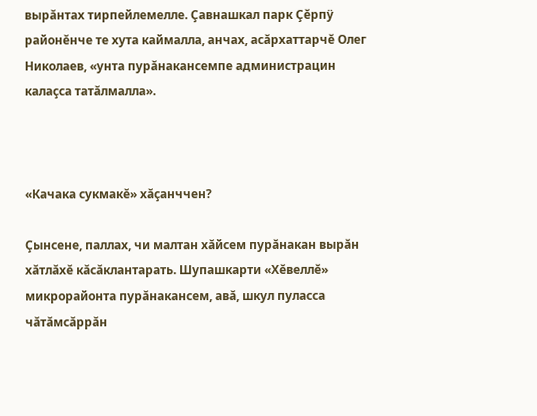вырăнтах тирпейлемелле. Çавнашкал парк Çĕрпÿ районĕнче те хута каймалла, анчах, асăрхаттарчĕ Олег Николаев, «унта пурăнакансемпе администрацин калаçса татăлмалла».



«Качака сукмакĕ» хăçанччен?

Çынсене, паллах, чи малтан хăйсем пурăнакан вырăн хăтлăхĕ кăсăклантарать. Шупашкарти «Хĕвеллĕ» микрорайонта пурăнакансем, авă, шкул пуласса чăтăмсăррăн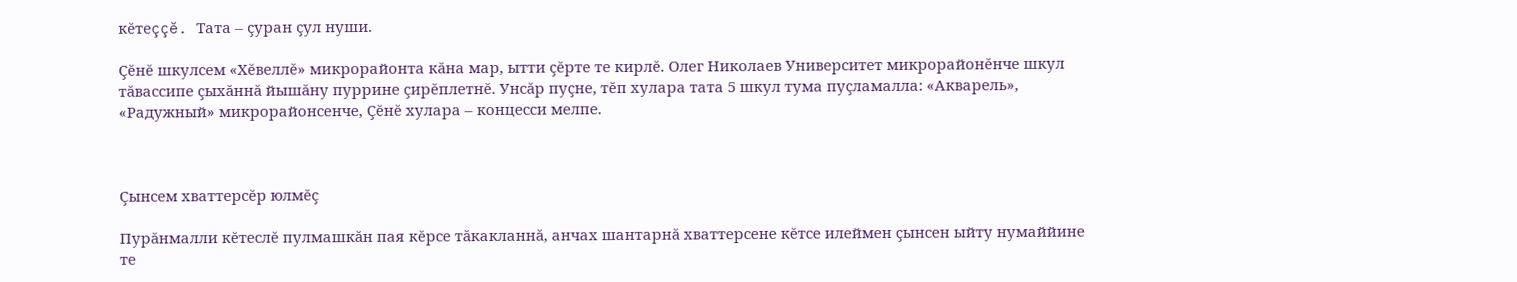кĕтеççĕ. Тата – çуран çул нуши.

Çĕнĕ шкулсем «Хĕвеллĕ» микрорайонта кăна мар, ытти çĕрте те кирлĕ. Олег Николаев Университет микрорайонĕнче шкул тăвассипе çыхăннă йышăну пуррине çирĕплетнĕ. Унсăр пуçне, тĕп хулара тата 5 шкул тума пуçламалла: «Акварель», «Радужный» микрорайонсенче, Çĕнĕ хулара – концесси мелпе.



Çынсем хваттерсĕр юлмĕç

Пурăнмалли кĕтеслĕ пулмашкăн пая кĕрсе тăкакланнă, анчах шантарнă хваттерсене кĕтсе илеймен çынсен ыйту нумаййине те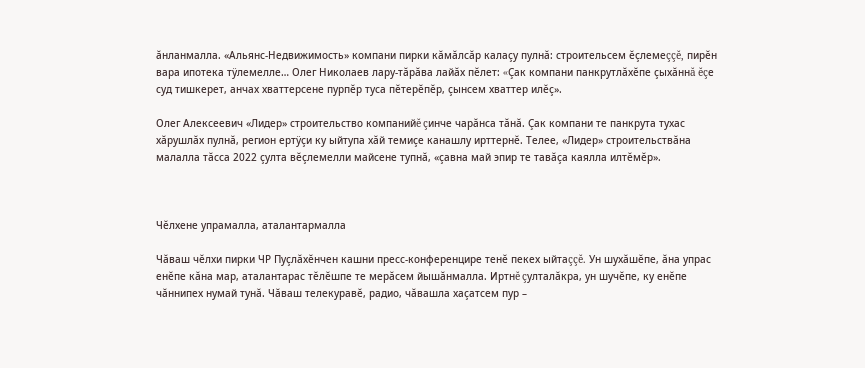ăнланмалла. «Альянс-Недвижимость» компани пирки кăмăлсăр калаçу пулнă: строительсем ĕçлемеççĕ, пирĕн вара ипотека тÿлемелле… Олег Николаев лару-тăрăва лайăх пĕлет: «Çак компани панкрутлăхĕпе çыхăннă ĕçе суд тишкерет, анчах хваттерсене пурпĕр туса пĕтерĕпĕр, çынсем хваттер илĕç».

Олег Алексеевич «Лидер» строительство компанийĕ çинче чарăнса тăнă. Çак компани те панкрута тухас хăрушлăх пулнă, регион ертÿçи ку ыйтупа хăй темиçе канашлу ирттернĕ. Телее, «Лидер» строительствăна малалла тăсса 2022 çулта вĕçлемелли майсене тупнă, «çавна май эпир те тавăçа каялла илтĕмĕр».



Чĕлхене упрамалла, аталантармалла

Чăваш чĕлхи пирки ЧР Пуçлăхĕнчен кашни пресс-конференцире тенĕ пекех ыйтаççĕ. Ун шухăшĕпе, ăна упрас енĕпе кăна мар, аталантарас тĕлĕшпе те мерăсем йышăнмалла. Иртнĕ çулталăкра, ун шучĕпе, ку енĕпе чăннипех нумай тунă. Чăваш телекуравĕ, радио, чăвашла хаçатсем пур –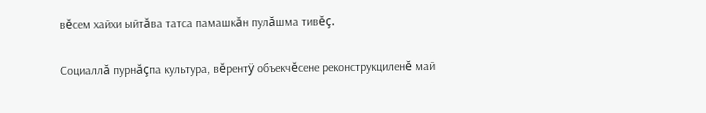вĕсем хайхи ыйтăва татса памашкăн пулăшма тивĕç.

Социаллă пурнăçпа культура, вĕрентÿ объекчĕсене реконструкциленĕ май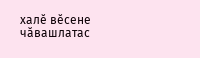халĕ вĕсене чăвашлатас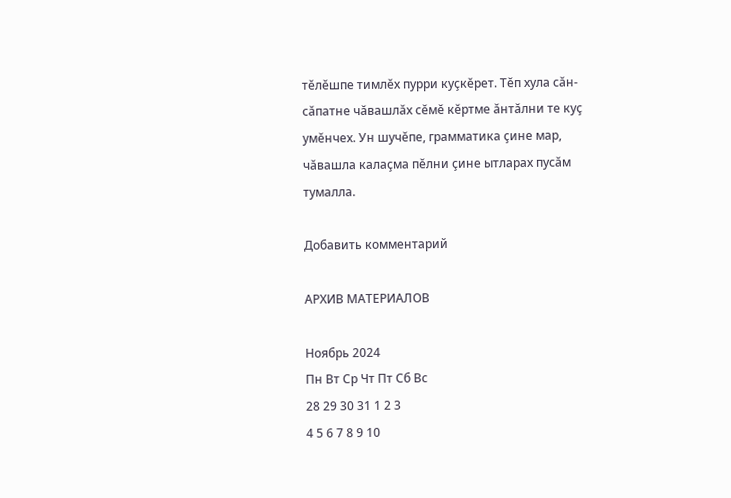тĕлĕшпе тимлĕх пурри куçкĕрет. Тĕп хула сăн-сăпатне чăвашлăх сĕмĕ кĕртме ăнтăлни те куç умĕнчех. Ун шучĕпе, грамматика çине мар, чăвашла калаçма пĕлни çине ытларах пусăм тумалла.

Добавить комментарий

АРХИВ МАТЕРИАЛОВ

Ноябрь 2024
Пн Вт Ср Чт Пт Сб Вс
28 29 30 31 1 2 3
4 5 6 7 8 9 10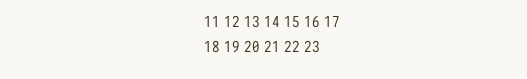11 12 13 14 15 16 17
18 19 20 21 22 23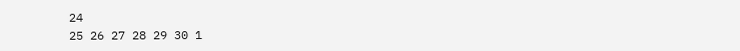24
25 26 27 28 29 30 1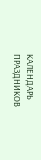КАЛЕНДАРЬ ПРАЗДНИКОВ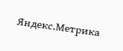Яндекс.Метрика